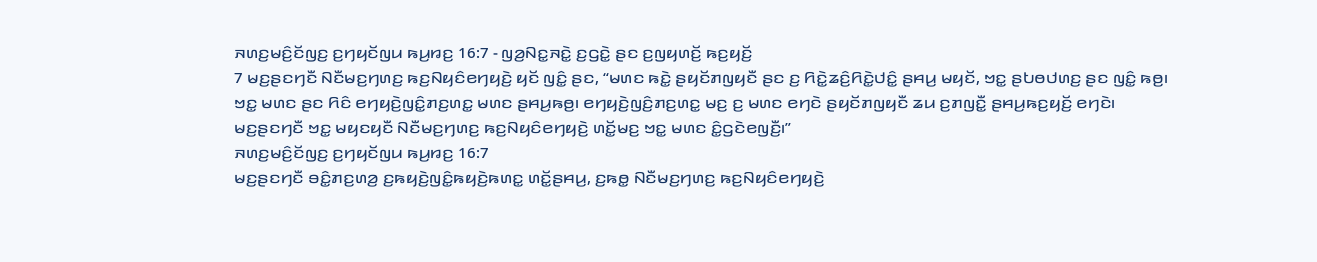ꤏꤛꤢ꤬ꤗꤢꤨ꤬ꤢꤩꤜꤢ꤬ ꤢ꤬ꤚꤟꤢꤩꤜꤣ ꤒꤣ꤬ꤙꤢ꤬ 16:7 - ꤜꤤ꤬ꤡꤢ꤭ꤏꤢꤧ꤭ ꤢ꤬ꤞꤢꤧ꤭ ꤔꤢ ꤢ꤬ꤜꤟꤛꤢꤩ꤬ ꤒꤢ꤬ꤟꤢꤩ꤬
7 ꤗꤢ꤬ꤔꤢꤚꤢꤪ ꤡꤢꤪꤗꤢ꤬ꤚꤛꤢ꤬ ꤒꤢ꤬ꤡꤟꤢꤨꤕꤚꤟꤢꤧ꤬ ꤟꤢꤩ ꤜꤢꤨ꤭ ꤔꤢ, “ꤗꤛꤢ ꤒꤢꤧ꤭ ꤔꤟꤢꤩꤊꤜꤟꤢꤪ ꤔꤢ ꤢ꤬ ꤖꤢꤧ꤭ꤘꤢꤨ꤬ꤖꤢꤧ꤭ꤓꤢꤨ꤭ ꤔꤌꤣ꤬ ꤗꤟꤢꤩ, ꤠꤢ꤭ ꤔꤝꤥꤓꤛꤢ꤬ ꤔꤢ ꤜꤢꤨ꤭ ꤒꤥ꤬꤯ ꤠꤢ꤭ ꤗꤛꤢ ꤔꤢ ꤖꤢꤨ ꤕꤚꤟꤢꤧ꤬ꤜꤢꤨ꤭ꤊꤢ꤬ꤛꤢ꤭ ꤗꤛꤢ ꤔꤌꤣ꤬ꤒꤥ꤬꤯ ꤕꤚꤟꤢꤧ꤬ꤜꤢꤨ꤬ꤊꤢ꤬ꤛꤢ꤭ ꤗꤢ꤬ ꤢ꤬ ꤗꤛꤢ ꤕꤚꤢꤧ ꤔꤟꤢꤩꤊꤜꤟꤢꤪ ꤘꤣ ꤢ꤬ꤊꤜꤢꤪ꤭ ꤔꤌꤣ꤬ꤒꤢ꤬ꤟꤢꤩ꤬ ꤕꤚꤢꤧ꤯ ꤗꤢ꤬ꤔꤢꤚꤢꤪ ꤠꤢ꤭ ꤗꤟꤢꤟꤢꤪ ꤡꤢꤪꤗꤢ꤬ꤚꤛꤢ꤬ ꤒꤢ꤬ꤡꤟꤢꤨꤕꤚꤟꤢꤧ꤬ ꤛꤢꤩ꤭ꤗꤢ꤬ ꤠꤢ꤭ ꤗꤛꤢ ꤢꤨ꤭ꤞꤢꤧꤕꤜꤢꤪ꤬꤯”
ꤏꤛꤢ꤬ꤗꤢꤨ꤬ꤢꤩꤜꤢ꤬ ꤢ꤬ꤚꤟꤢꤩꤜꤣ ꤒꤣ꤬ꤙꤢ꤬ 16:7
ꤗꤢ꤬ꤔꤢꤚꤢꤪ ꤋꤢꤨ꤭ꤊꤢ꤬ꤛꤤ꤬ ꤢ꤬ꤒꤟꤢꤧ꤬ꤜꤢꤨ꤭ꤒꤟꤢꤧ꤬ꤒꤛꤢ꤭ ꤛꤢꤩ꤭ꤔꤌꤣ꤬, ꤢ꤬ꤒꤥ꤭ ꤡꤢꤪꤗꤢ꤬ꤚꤛꤢ꤬ ꤒꤢ꤬ꤡꤟꤢꤨꤕꤚꤟꤢꤧ꤬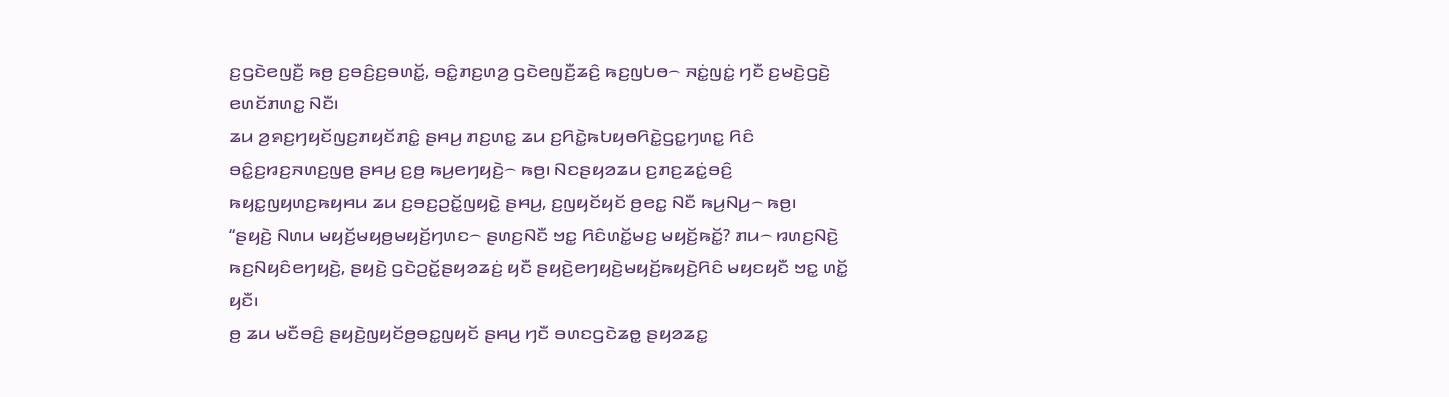ꤢ꤬ꤞꤢꤧꤕꤜꤢꤪ꤬ ꤒꤥ꤬ ꤢ꤬ꤋꤢꤨ꤬ꤢ꤬ꤋꤛꤢꤩ꤭, ꤋꤢꤨ꤭ꤊꤢ꤬ꤛꤤ꤬ ꤞꤢꤧꤕꤜꤢꤪ꤬ꤘꤢꤨ꤬ ꤒꤢ꤬ꤜꤝꤥ꤮ ꤏꤢꤦ꤭ꤜꤢꤦ꤭ ꤚꤢꤪ ꤢ꤬ꤗꤢꤧ꤬ꤞꤢꤧ꤬ ꤕꤛꤢꤩꤊꤛꤢ꤭ ꤡꤢꤪ꤯
ꤘꤣ ꤤ꤬ꤎꤢ꤬ꤚꤟꤢꤩꤜꤢ꤬ꤊꤟꤢꤩꤊꤢꤨ꤭ ꤔꤌꤣ꤬ ꤊꤢ꤬ꤛꤢ꤭ ꤘꤣ ꤢ꤬ꤖꤢꤧ꤭ꤒꤝꤟꤥꤖꤢꤧ꤭ꤞꤢ꤭ꤚꤛꤢ꤭ ꤖꤢꤨ ꤋꤢꤨ꤭ꤢ꤬ꤙꤢ꤬ꤏꤛꤢ꤬ꤜꤥ꤬ ꤔꤌꤣ꤬ ꤢ꤬ꤥ꤬ ꤒꤣ꤬ꤕꤚꤟꤢꤧ꤬꤮ ꤒꤥ꤬꤯ ꤡꤢꤔꤟꤤꤘꤣ ꤢ꤬ꤊꤢ꤬ꤘꤢꤦ꤭ꤋꤢꤨ꤬ ꤒꤟꤢ꤭ꤜꤟꤛꤢ꤬ꤒꤟꤌꤣ ꤘꤣ ꤢ꤬ꤋꤢ꤬ꤑꤢꤩ꤭ꤜꤟꤢꤧ꤭ ꤔꤌꤣ꤬, ꤢ꤬ꤜꤟꤢꤩꤟꤢꤩ ꤥ꤬ꤕꤢ꤭ ꤡꤢꤪ ꤒꤣ꤬ꤡꤣ꤬꤮ ꤒꤥ꤬꤯
“ꤔꤟꤢꤧ꤬ ꤡꤛꤣ ꤗꤟꤢꤩ꤬ꤗꤟꤥ꤬ꤗꤟꤢꤩ꤬ꤚꤛꤢ꤮ ꤔꤛꤢ꤬ꤡꤢꤪ ꤠꤢ꤭ ꤖꤢꤨꤛꤢꤩ꤭ꤗꤢ꤬ ꤗꤟꤢꤩ꤬ꤒꤢꤩ꤭? ꤊꤣ꤮ ꤙꤛꤢ꤬ꤡꤢꤧ꤬ ꤒꤢ꤬ꤡꤟꤢꤨꤕꤚꤟꤢꤧ꤬, ꤔꤟꤢꤧ꤬ ꤞꤢꤧꤑꤢꤩ꤭ꤔꤟꤤꤘꤢꤦ꤬ ꤟꤢꤪ ꤔꤟꤢꤧ꤬ꤕꤚꤟꤢꤧ꤬ꤗꤟꤢꤩ꤬ꤒꤟꤢꤧ꤬ꤖꤢꤨ ꤗꤟꤢꤟꤢꤪ ꤠꤢ꤭ ꤛꤢꤩ꤭ ꤟꤢꤪ꤯
ꤥ꤬ ꤘꤣ ꤗꤢꤪꤋꤢꤨ꤬ ꤔꤟꤢꤧ꤬ꤜꤟꤢꤩꤥ꤬ꤋꤢ꤭ꤜꤟꤢꤩ ꤔꤌꤣ꤬ ꤚꤢꤪ ꤋꤛꤢꤞꤢꤧꤘꤥ꤭ ꤔꤟꤤꤘꤢ꤭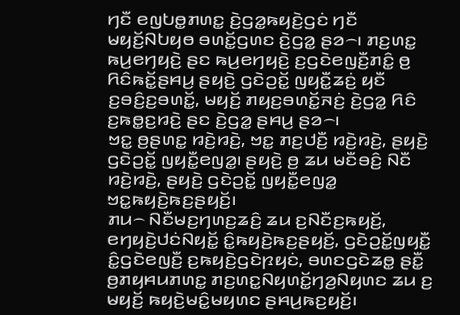ꤚꤢꤪ ꤕꤜꤝꤥ꤭ꤊꤛꤢ꤭ ꤢꤧ꤬ꤞꤤ꤭ꤒꤟꤢꤧ꤬ꤞꤢꤦ ꤚꤢꤪ ꤗꤟꤢꤩ꤬ꤡꤝꤟꤥ ꤋꤛꤢꤩ꤭ꤞꤛꤢ ꤢꤧ꤬ꤞꤤ꤭ ꤔꤤ꤮꤯ ꤊꤢ꤬ꤛꤢ꤭ ꤒꤣ꤬ꤕꤚꤟꤢꤧ꤬ ꤔꤢ ꤒꤣ꤬ꤕꤚꤟꤢꤧ꤬ ꤢ꤬ꤞꤢꤧꤕꤜꤢꤪ꤬ꤊꤢꤨ꤭ ꤥ꤬ ꤖꤢꤨꤒꤢꤩ꤭ꤔꤌꤣ꤬ ꤔꤟꤢꤧ꤬ ꤞꤢꤧꤑꤢꤩ꤭ ꤜꤟꤢꤪ꤭ꤘꤢꤦ꤬ ꤟꤢꤪ ꤢ꤬ꤋꤢꤨ꤬ꤢ꤬ꤋꤛꤢꤩ꤭, ꤗꤟꤢꤩ꤬ ꤊꤟꤢ꤬ꤋꤛꤢꤩ꤭ꤏꤢꤦ꤬ ꤢꤧ꤬ꤞꤤ꤭ ꤖꤢꤨ ꤢ꤬ꤒꤥ꤭ꤢ꤬ꤙꤢꤧ꤬ ꤔꤢ ꤢꤧ꤬ꤞꤤ꤭ ꤔꤌꤣ꤬ ꤔꤤ꤮꤯
ꤠꤢ꤭ ꤥ꤬ꤔꤛꤢ꤭ ꤙꤢꤧ꤬ꤙꤢꤧ꤬, ꤠꤢ꤭ ꤊꤢ꤬ꤓꤢꤪ꤬ ꤙꤢꤧ꤬ꤙꤢꤧ꤬, ꤔꤟꤢꤧ꤬ ꤞꤢꤧꤑꤢꤩ꤭ ꤜꤟꤢꤪ꤭ꤕꤜꤤ꤭꤯ ꤔꤟꤢꤧ꤬ ꤥ꤬ ꤘꤣ ꤗꤢꤪꤋꤢꤨ꤬ ꤡꤢꤪ ꤙꤢꤧ꤬ꤙꤢꤧ꤬, ꤔꤟꤢꤧ꤬ ꤞꤢꤧꤑꤢꤩ꤭ ꤜꤟꤢꤪ꤭ꤕꤜꤤ꤭ ꤠꤢ꤭ꤒꤟꤢꤧ꤬ꤒꤢ꤬ꤔꤟꤢꤩ꤬꤯
ꤊꤣ꤮ ꤡꤢꤪꤗꤢ꤬ꤚꤛꤢ꤬ꤘꤢꤨ꤬ ꤘꤣ ꤢ꤬ꤡꤢꤪꤢ꤬ꤒꤟꤢꤩ꤬, ꤕꤚꤟꤢꤧ꤬ꤓꤢꤦꤡꤟꤢꤩ꤭ ꤢꤨ꤭ꤒꤟꤢꤧ꤬ꤒꤢ꤬ꤔꤟꤢꤩ꤬, ꤞꤢꤧꤑꤢꤩ꤭ꤜꤟꤢꤪ꤭ ꤢꤨ꤭ꤞꤢꤧꤕꤜꤢꤪ꤬ ꤢ꤬ꤒꤟꤢꤧ꤬ꤞꤢꤧꤐꤟꤢꤦ, ꤋꤛꤢꤞꤢꤧꤘꤥ꤭ ꤔꤢꤪ꤭ ꤥ꤬ꤊꤟꤌꤣꤊꤛꤢ꤭ ꤊꤢ꤬ꤛꤢ꤭ꤡꤟꤛꤢꤩ꤭ꤚꤤ꤬ꤡꤟꤛꤢ ꤘꤣ ꤢ꤬ ꤗꤟꤢꤩ꤬ ꤒꤟꤢꤧ꤬ꤗꤢꤨ꤭ꤗꤟꤛꤢ ꤔꤌꤣ꤬ꤒꤢ꤬ꤟꤢꤩ꤬꤯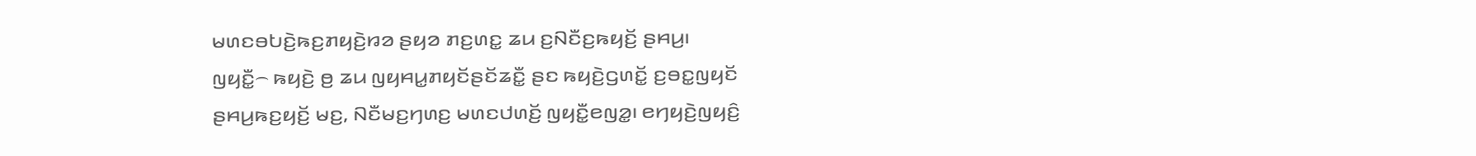ꤗꤛꤢꤋꤝꤢꤧ꤬ꤒꤢ꤬ꤊꤟꤢꤧ꤬ꤙꤤ ꤔꤟꤤ ꤊꤢ꤬ꤛꤢ꤭ ꤘꤣ ꤢ꤬ꤡꤢꤪꤢ꤬ꤒꤟꤢꤩ꤬ ꤔꤌꤣ꤬꤯
ꤜꤟꤢꤪ꤭꤮ ꤒꤟꤢꤧ꤬ ꤥ꤬ ꤘꤣ ꤜꤟꤌꤣ꤭ꤊꤟꤢꤩꤔꤢꤩꤘꤢꤪ꤭ ꤔꤢ ꤒꤟꤢꤧ꤬ꤞꤛꤢꤩ꤭ ꤢ꤬ꤋꤢ꤭ꤜꤟꤢꤩ ꤔꤌꤣ꤬ꤒꤢ꤬ꤟꤢꤩ꤬ ꤗꤢ꤬, ꤡꤢꤪꤗꤢ꤬ꤚꤛꤢ꤬ ꤗꤛꤢꤓꤛꤢꤩ꤬ ꤜꤟꤢꤪ꤭ꤕꤜꤤ꤭꤯ ꤕꤚꤟꤢꤧ꤬ꤜꤟꤢꤨ꤬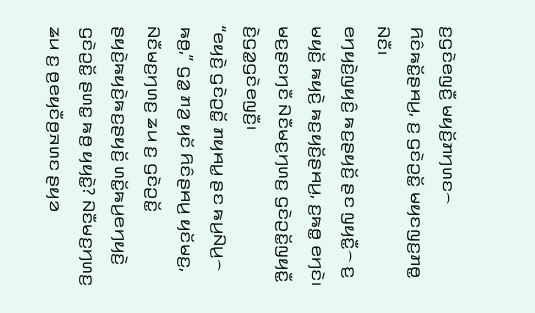ꤢ꤬ꤞꤢꤧꤕꤜꤢꤪ꤬ ꤗꤟꤢꤩ꤬ꤊꤚꤛꤢ꤮ ꤖꤢꤨꤒꤢꤩ꤭ꤔꤌꤣ꤬, ꤢ꤬ ꤞꤢꤧꤑꤢꤩ꤭ ꤗꤟꤢꤜꤢ꤬ꤊꤥ꤭ ꤡꤢꤪ꤯
ꤕꤚꤟꤢꤧ꤬ꤜꤟꤢꤨ꤬ ꤒꤢ꤬ꤔꤟꤢꤩ꤬ ꤔꤢ ꤜꤟꤢꤪ꤭꤮ ꤢ꤬ ꤗꤟꤢꤩ꤬ ꤒꤟꤢꤧ꤬ ꤒꤢ꤬ꤟꤢꤩ꤬ꤔꤌꤣ꤬, ꤢ꤬ꤒꤥ꤭ ꤕꤚꤢꤧ꤯ ꤗꤢ꤬ꤔꤢꤚꤢꤪ ꤡꤢꤪꤗꤢ꤬ꤚꤛꤢ꤬ ꤞꤢꤧꤑꤢꤩ꤭ꤜꤟꤢꤪ꤭ ꤢꤧ꤬ꤞꤤ꤭ꤞꤢꤧꤕꤜꤢꤪ꤬꤯
“ꤕꤟꤢꤧ꤬ ꤞꤢꤧꤑꤢꤩ꤭ ꤊꤟꤌꤣ꤭ ꤔꤢ ꤒꤣ꤬ꤡꤣ꤬꤮ ꤒꤥ꤬,” ꤞꤤ꤭ ꤊꤤ꤬ ꤟꤢꤩ ꤖꤢꤨꤔꤌꤣ꤬ ꤟꤢꤩꤗꤢ꤬, ꤡꤢꤪꤗꤢ꤬ꤚꤛꤢ꤬ ꤘꤣ ꤢ꤬ ꤞꤢꤧꤑꤢꤩ꤭ ꤔꤟꤢꤧ꤬ꤒꤟꤢꤧ꤬ꤒꤢ꤬ꤔꤟꤢꤩ꤬ ꤛꤢꤩ꤭ꤒꤣ꤬ꤕꤚꤟꤢꤧ꤬ ꤞꤢꤧꤑꤢꤩ꤭ ꤔꤛꤢ꤭ ꤒꤥ꤬ ꤟꤟꤢꤧ꤭? ꤡꤢꤪꤗꤢ꤬ꤚꤛꤢ꤬ ꤘꤣ ꤢ꤬ ꤥ꤬ꤕꤟꤢꤪꤥ꤬ꤏꤛꤢ ꤔꤟꤤ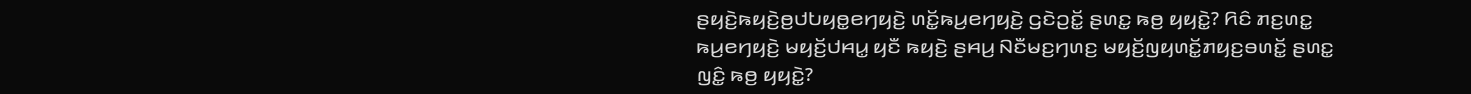ꤔꤟꤢꤧ꤬ꤒꤟꤢꤧ꤬ꤥ꤬ꤓꤝꤟꤥ꤭ꤕꤚꤟꤢꤧ꤬ ꤛꤢꤩ꤭ꤒꤣ꤬ꤕꤚꤟꤢꤧ꤬ ꤞꤢꤧꤑꤢꤩ꤭ ꤔꤛꤢ꤭ ꤒꤥ꤬ ꤟꤟꤢꤧ꤭? ꤖꤢꤨ ꤊꤢ꤬ꤛꤢ꤭ ꤒꤣ꤬ꤕꤚꤟꤢꤧ꤬ ꤗꤟꤢꤩ꤬ꤓꤌꤣ꤭ ꤟꤢꤪ ꤒꤟꤢꤧ꤬ ꤔꤌꤣ꤬ ꤡꤢꤪꤗꤢ꤬ꤚꤛꤢ꤬ ꤗꤟꤢꤩ꤬ꤜꤟꤛꤢꤩ꤭ꤊꤟꤢ꤬ꤋꤛꤢꤩ꤭ ꤔꤛꤢ꤭ ꤜꤢꤨ꤭ ꤒꤥ꤬ ꤟꤟꤢꤧ꤭?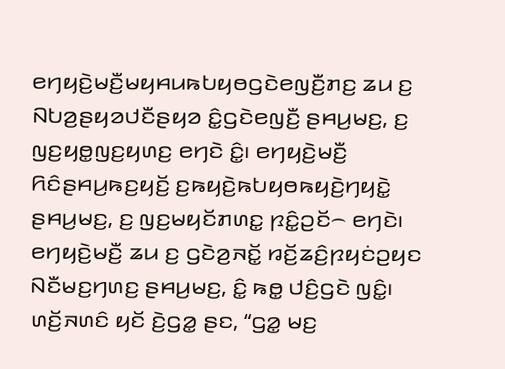ꤕꤚꤟꤢꤧ꤬ꤗꤢꤪ꤬ꤗꤟꤌꤣꤒꤝꤟꤥꤞꤢꤧꤕꤜꤢꤪ꤬ꤊꤢ꤬ ꤘꤣ ꤢ꤬ ꤡꤝꤤ꤬ꤔꤟꤤꤓꤢꤪꤔꤟꤤ ꤢꤨ꤭ꤞꤢꤧꤕꤜꤢꤪ꤬ ꤔꤌꤣ꤬ꤗꤢ꤬, ꤢ꤬ ꤜꤢ꤬ꤟꤥ꤭ꤜꤢ꤬ꤟꤛꤢ꤬ ꤕꤚꤢꤧ ꤢꤨ꤭꤯ ꤕꤚꤟꤢꤧ꤬ꤗꤢꤪ꤬ ꤖꤢꤨꤔꤌꤣ꤬ꤒꤢ꤬ꤟꤢꤩ꤬ ꤢ꤬ꤒꤟꤢꤧ꤬ꤒꤝꤟꤥꤒꤟꤢꤧ꤬ꤚꤟꤢꤧ꤭ ꤔꤌꤣ꤬ꤗꤢ꤬, ꤢ꤬ ꤜꤢ꤬ꤗꤟꤢꤩꤊꤛꤢ꤭ ꤐꤢꤨ꤭ꤑꤢꤩ꤮ ꤕꤚꤢꤧ꤯ ꤕꤚꤟꤢꤧ꤬ꤗꤢꤪ꤬ ꤘꤣ ꤢ꤬ ꤞꤢꤧꤤ꤬ꤏꤢꤩ꤭ ꤙꤢꤩ꤬ꤘꤢꤨ꤬ꤐꤟꤢꤦꤑꤟꤢ ꤡꤢꤪꤗꤢ꤬ꤚꤛꤢ꤬ ꤔꤌꤣ꤬ꤗꤢ꤬, ꤢꤨ꤭ ꤒꤥ꤭ ꤓꤢꤨ꤬ꤞꤢꤧ ꤜꤢꤨ꤭꤯
ꤛꤢꤩ꤬ꤏꤛꤢꤨ ꤟꤢꤩ ꤢꤧ꤬ꤞꤤ꤭ ꤔꤢ, “ꤞꤤ꤭ ꤗꤢ꤬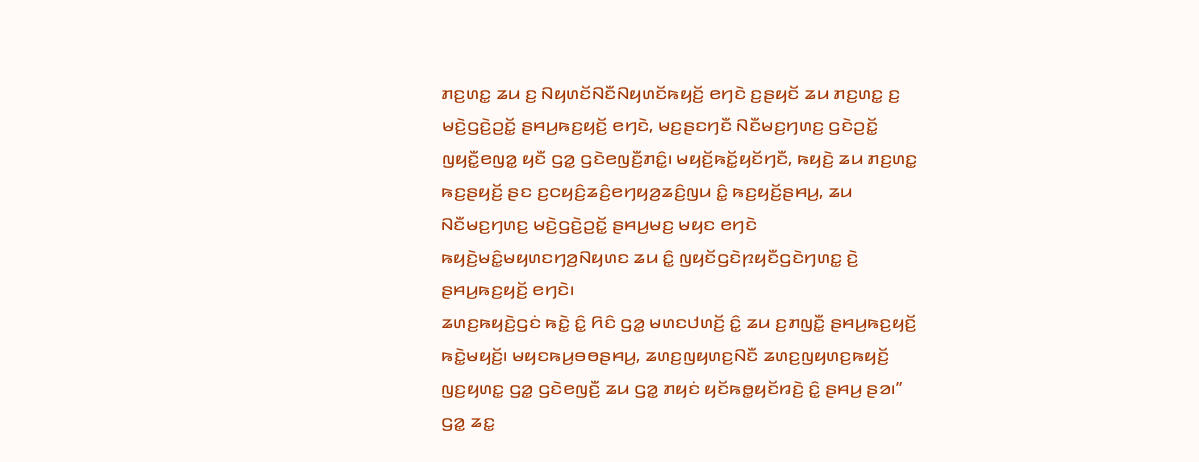ꤊꤢ꤬ꤛꤢ꤭ ꤘꤣ ꤢ꤬ ꤡꤟꤛꤢꤩꤡꤢꤪꤡꤟꤛꤢꤩꤒꤟꤢꤩ꤬ ꤕꤚꤢꤧ ꤢ꤬ꤔꤟꤢꤩ ꤘꤣ ꤊꤢ꤬ꤛꤢ꤭ ꤢ꤬ ꤗꤢꤧ꤬ꤞꤢꤧ꤬ꤑꤢꤩ꤭ ꤔꤌꤣ꤬ꤒꤢ꤬ꤟꤢꤩ꤬ ꤕꤚꤢꤧ, ꤗꤢ꤬ꤔꤢꤚꤢꤪ ꤡꤢꤪꤗꤢ꤬ꤚꤛꤢ꤬ ꤞꤢꤧꤑꤢꤩ꤭ ꤜꤟꤢꤪ꤭ꤕꤜꤤ꤭ ꤟꤢꤪ ꤞꤤ꤭ ꤞꤢꤧꤕꤜꤢꤪ꤬ꤊꤢꤨ꤭꤯ ꤗꤟꤢꤩ꤬ꤒꤢꤩ꤭ꤟꤢꤩꤚꤢꤪ, ꤒꤟꤢꤧ꤬ ꤘꤣ ꤊꤢ꤬ꤛꤢ꤭ ꤒꤢ꤬ꤔꤟꤢꤩ꤬ ꤔꤢ ꤢ꤬ꤍꤟꤢꤨ꤬ꤘꤢꤨ꤬ꤕꤚꤟꤤ꤬ꤘꤢꤨ꤬ꤜꤣ ꤢꤨ꤭ ꤒꤢ꤬ꤟꤢꤩ꤬ꤔꤌꤣ꤬, ꤘꤣ ꤡꤢꤪꤗꤢ꤬ꤚꤛꤢ꤬ ꤗꤢꤧ꤬ꤞꤢꤧ꤬ꤑꤢꤩ꤭ ꤔꤌꤣ꤬ꤗꤢ꤬ ꤗꤟꤢ ꤕꤚꤢꤧ ꤒꤟꤢꤧ꤬ꤗꤢꤨ꤭ꤗꤟꤛꤢꤚꤤ꤬ꤡꤟꤛꤢ ꤘꤣ ꤢꤨ꤭ ꤜꤟꤢꤩꤞꤢꤧꤐꤟꤢꤪꤞꤢꤧꤚꤛꤢ꤭ ꤢꤧ꤬ ꤔꤌꤣ꤬ꤒꤢ꤬ꤟꤢꤩ꤬ ꤕꤚꤢꤧ꤯
ꤘꤛꤢ꤬ꤒꤟꤢꤧ꤬ꤞꤢꤦ ꤒꤢꤧ꤭ ꤢꤨ꤭ ꤖꤢꤨ ꤞꤤ꤭ ꤗꤛꤢꤓꤛꤢꤩ꤬ ꤢꤨ꤭ ꤘꤣ ꤢ꤬ꤊꤜꤢꤪ꤭ ꤔꤌꤣ꤬ꤒꤢ꤬ꤟꤢꤩ꤬ ꤒꤢꤧ꤭ꤗꤟꤢꤩ꤬꤯ ꤗꤟꤢꤒꤣ꤬ꤋꤥꤔꤌꤣ꤬, ꤘꤛꤢ꤬ꤜꤟꤛꤢ꤬ꤡꤢꤪ ꤘꤛꤢ꤬ꤜꤟꤛꤢ꤬ꤒꤟꤢꤩ꤬ ꤜꤢ꤬ꤟꤛꤢ꤭ ꤞꤤ꤭ ꤞꤢꤧꤕꤜꤢꤪ꤬ ꤘꤣ ꤞꤤ꤭ ꤊꤟꤢꤦ ꤟꤢꤩꤒꤥ꤭ꤟꤢꤩꤙꤢꤧ꤬ ꤢꤨ꤭ ꤔꤌꤣ꤬ ꤔꤤ꤯”
ꤞꤤ꤭ ꤘꤢ꤭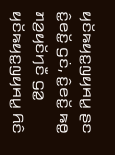ꤟꤢꤩꤒꤟꤢ꤭ꤜꤟꤌꤣ꤭ ꤔꤢ ꤢꤨ꤭ꤕꤢꤩ꤭ ꤞꤢꤦ, ꤢꤨ꤭ꤕꤢꤩ꤭ ꤒꤥ꤭ ꤊꤤ꤬ꤟꤢꤩꤚꤢꤪ ꤞꤤ꤭ ꤟꤢꤩꤒꤟꤢ꤭ꤜꤟꤌꤣ꤭ ꤖꤢꤨ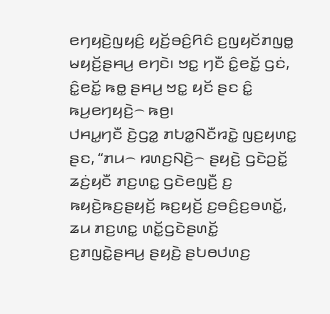ꤕꤚꤟꤢꤧ꤬ꤜꤟꤢꤨ꤬ ꤟꤢꤩ꤬ꤋꤢꤨ꤬ꤖꤢꤨ ꤢ꤬ꤜꤟꤢꤩꤊꤜꤥ꤭ ꤗꤟꤢꤩ꤬ꤔꤌꤣ꤬ ꤕꤚꤢꤧ꤯ ꤠꤢ꤭ ꤚꤢꤪ ꤢꤨ꤭ꤕꤢꤩ꤭ ꤞꤢꤦ, ꤢꤨ꤭ꤕꤢꤩ꤭ ꤒꤥ꤭ ꤔꤌꤣ꤬ ꤠꤢ꤭ ꤟꤢꤩ ꤔꤢ ꤢꤨ꤭ ꤒꤣ꤬ꤕꤚꤟꤢꤧ꤬꤮ ꤒꤥ꤬꤯
ꤓꤌꤣ꤭ꤚꤢꤪ ꤢꤧ꤬ꤞꤤ꤭ ꤊꤝꤤ꤭ꤡꤢꤪꤙꤢꤧ꤭ ꤜꤢ꤬ꤟꤛꤢ꤭ ꤔꤢ, “ꤊꤣ꤮ ꤙꤛꤢ꤬ꤡꤢꤧ꤬꤮ ꤔꤟꤢꤧ꤬ ꤞꤢꤧꤑꤢꤩ꤭ ꤘꤢꤦ꤬ꤟꤢꤪ ꤊꤢ꤬ꤛꤢ꤭ ꤞꤢꤧꤕꤜꤢꤪ꤬ ꤢ꤬ ꤒꤟꤢꤧ꤬ꤒꤢ꤬ꤔꤟꤢꤩ꤬ ꤒꤢ꤬ꤟꤢꤩ꤬ ꤢ꤬ꤋꤢꤨ꤬ꤢ꤬ꤋꤛꤢꤩ꤭, ꤘꤣ ꤊꤢ꤬ꤛꤢ꤭ ꤛꤢꤩ꤭ꤞꤢꤧꤔꤛꤢꤩ꤭ ꤢ꤬ꤊꤜꤢꤧ꤭ꤔꤌꤣ꤬ ꤔꤟꤢꤧ꤬ ꤔꤝꤥꤓꤛꤢ꤬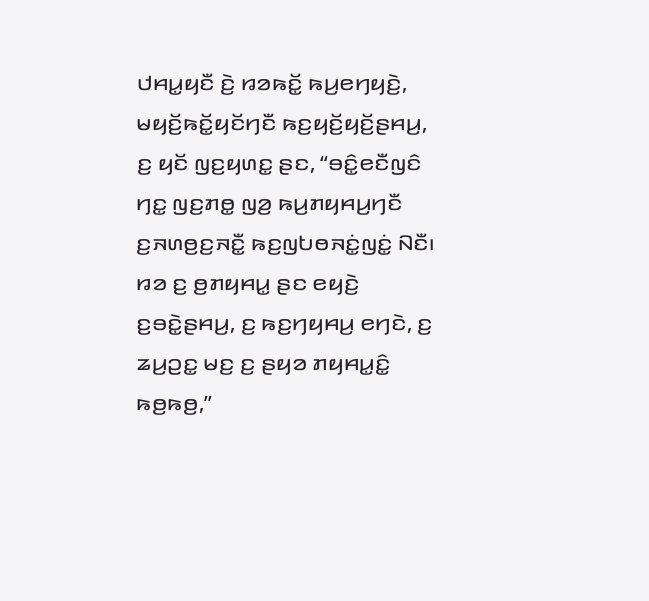ꤓꤌꤣ꤭ꤟꤢꤪ ꤢꤧ꤬ ꤙꤤꤒꤢꤩ꤭ ꤒꤣ꤬ꤕꤚꤟꤢꤧ꤬,
ꤗꤟꤢꤩ꤬ꤒꤢꤩ꤭ꤟꤢꤩꤚꤢꤪ ꤒꤢ꤬ꤟꤢꤩ꤬ꤟꤢꤩ꤬ꤔꤌꤣ꤬, ꤢ꤬ ꤟꤢꤩ ꤜꤢ꤬ꤟꤛꤢ꤭ ꤔꤢ, “ꤋꤢꤨ꤭ꤕꤢꤪꤜꤢꤨ ꤚꤢ꤭ ꤜꤢ꤬ꤊꤥ꤭ ꤜꤤ꤬ ꤒꤣ꤬ꤊꤟꤌꤣ꤬ꤚꤢꤪ ꤢ꤬ꤏꤛꤥ꤬ꤢ꤬ꤏꤢꤪ꤭ ꤒꤢ꤬ꤜꤝꤥꤏꤢꤦ꤭ꤜꤢꤦ꤭ ꤡꤢꤪ꤯ ꤙꤤ ꤢ꤬ ꤥ꤬ꤊꤟꤌꤣ꤭ ꤔꤢ ꤕꤟꤢꤧ꤬ ꤢ꤬ꤋꤢꤧ꤭ꤔꤌꤣ꤬, ꤢ꤬ ꤒꤢ꤬ꤚꤟꤌꤣ꤬ ꤕꤚꤢꤧ, ꤢ꤬ ꤘꤣ꤬ꤑꤢ꤭ ꤗꤢ꤬ ꤢ꤬ ꤔꤟꤤ ꤊꤟꤌꤣ꤭ꤢꤨ꤭ ꤒꤥ꤬ꤒꤥ꤬,”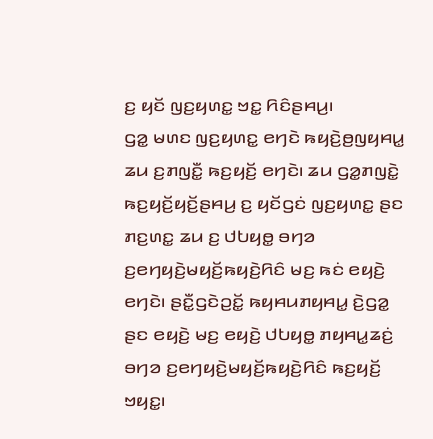ꤢ꤬ ꤟꤢꤩ ꤜꤢ꤬ꤟꤛꤢ꤭ ꤠꤢ꤭ ꤖꤢꤨꤔꤌꤣ꤬꤯
ꤞꤤ꤭ ꤗꤛꤢ ꤜꤢ꤬ꤟꤛꤢ꤭ ꤕꤚꤢꤧ ꤒꤟꤢꤧ꤬ꤥ꤬ꤜꤟꤌꤣ꤭ ꤘꤣ ꤢ꤬ꤊꤜꤢꤪ꤭ ꤒꤢ꤬ꤟꤢꤩ꤬ ꤕꤚꤢꤧ꤯ ꤘꤣ ꤞꤤ꤭ꤊꤜꤢꤧ꤭ ꤒꤢ꤬ꤟꤢꤩ꤬ꤟꤢꤩ꤬ꤔꤌꤣ꤬ ꤢ꤬ ꤟꤢꤩꤞꤢꤦ ꤜꤢ꤬ꤟꤛꤢ꤭ ꤔꤢ ꤊꤢ꤬ꤛꤢ꤭ ꤘꤣ ꤢ꤬ ꤓꤝꤟꤥ꤭ ꤋꤚꤤ ꤢ꤬ꤕꤚꤟꤢꤧ꤬ꤗꤟꤢꤩ꤬ꤒꤟꤢꤧ꤬ꤖꤢꤨ ꤗꤢ꤬ ꤒꤢꤦ ꤕꤟꤢꤧ꤬ ꤕꤚꤢꤧ꤯ ꤔꤢꤪ꤭ꤞꤢꤧꤑꤢꤩ꤭ ꤒꤟꤌꤣꤊꤟꤌꤣ꤭ ꤢꤧ꤬ꤞꤤ꤭ ꤔꤢ ꤕꤟꤢꤧ꤬ ꤗꤢ꤬ ꤕꤟꤢꤧ꤬ ꤓꤝꤟꤥ꤭ ꤊꤟꤌꤣ꤭ꤘꤢꤦ꤬ ꤋꤚꤤ ꤢ꤬ꤕꤚꤟꤢꤧ꤬ꤗꤟꤢꤩ꤬ꤒꤟꤢꤧ꤬ꤖꤢꤨ ꤒꤢ꤬ꤟꤢꤩ꤬ ꤠꤟꤢ꤭꤯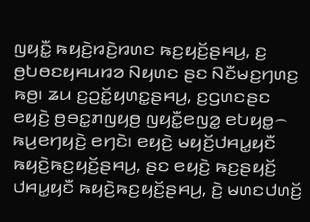ꤜꤟꤢꤪ꤭ ꤒꤟꤢꤧ꤬ꤙꤢꤧ꤬ꤙꤛꤢ ꤒꤢ꤬ꤟꤢꤩ꤬ꤔꤌꤣ꤬, ꤢ꤬ ꤥ꤬ꤝꤥꤢꤟꤌꤣꤙꤤ ꤡꤟꤛꤢ ꤔꤢ ꤡꤢꤪꤗꤢ꤬ꤚꤛꤢ꤬ ꤒꤥ꤬꤯ ꤘꤣ ꤢ꤬ꤑꤢꤩ꤭ꤟꤛꤢ꤭ꤔꤌꤣ꤬, ꤢ꤬ꤞꤛꤢꤔꤢ ꤕꤟꤢꤧ꤬ ꤥ꤬ꤋꤢ꤭ꤊꤜꤟꤥ꤬ ꤜꤟꤢꤪ꤭ꤕꤜꤤ꤭ ꤕꤝꤟꤥ꤭꤮ ꤒꤣ꤬ꤕꤚꤟꤢꤧ꤬ ꤕꤚꤢꤧ꤯ ꤕꤟꤢꤧ꤬ ꤗꤟꤢꤩ꤬ꤓꤌꤣ꤭ꤟꤢꤪ ꤒꤟꤢꤧ꤬ꤒꤢ꤬ꤟꤢꤩ꤬ꤔꤌꤣ꤬, ꤔꤢ ꤕꤟꤢꤧ꤬ ꤒꤢ꤬ꤔꤟꤢꤩ꤬ ꤓꤌꤣ꤭ꤟꤢꤪ ꤒꤟꤢꤧ꤬ꤒꤢ꤬ꤟꤢꤩ꤬ꤔꤌꤣ꤬, ꤢꤧ꤬ ꤗꤛꤢꤓꤛꤢꤩ꤬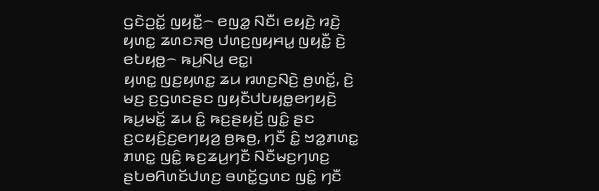ꤞꤢꤧꤑꤢꤩ꤭ ꤜꤟꤢꤪ꤭꤮ ꤕꤜꤤ꤭ ꤡꤢꤪ꤯ ꤕꤟꤢꤧ꤬ ꤙꤢꤧ꤬ ꤟꤛꤢ꤭ ꤘꤛꤢꤏꤥ꤬ ꤓꤛꤢ꤬ꤜꤟꤌꤣ꤭ ꤜꤟꤢꤪ꤭ ꤢꤧ꤬ ꤕꤝꤟꤥ꤭꤮ ꤒꤣ꤬ꤡꤣ꤬ ꤕꤢ꤭꤯
ꤟꤛꤢ꤭ ꤜꤢ꤬ꤟꤛꤢ꤭ ꤘꤣ ꤙꤛꤢ꤬ꤡꤢꤧ꤬ ꤥ꤬ꤛꤢꤩ꤭, ꤢꤧ꤬ ꤗꤢ꤬ ꤢ꤬ꤞꤛꤢꤔꤢ ꤜꤟꤢꤪꤓꤝꤟꤥ꤭ꤕꤚꤟꤢꤧ꤬ ꤒꤣ꤬ꤗꤢꤩ꤭ ꤘꤣ ꤢꤨ꤭ ꤒꤢ꤬ꤔꤟꤢꤩ꤬ ꤜꤢꤨ꤭ ꤔꤢ ꤢ꤬ꤍꤟꤢꤨ꤬ꤢ꤬ꤕꤚꤟꤤ꤬ ꤥ꤬ꤒꤥ꤬, ꤚꤢꤪ ꤢꤨ꤭ ꤠꤤ꤭ꤊꤛꤢ꤭ ꤊꤛꤢ꤭ ꤜꤢꤨ꤭ ꤒꤢ꤬ꤘꤣ꤬ꤚꤢꤪ ꤡꤢꤪꤗꤢ꤬ꤚꤛꤢ꤬ ꤔꤝꤥꤖꤛꤢꤩꤓꤛꤢ꤬ ꤋꤛꤢꤩ꤭ꤞꤛꤢ ꤜꤢꤨ꤭ ꤚꤢꤪ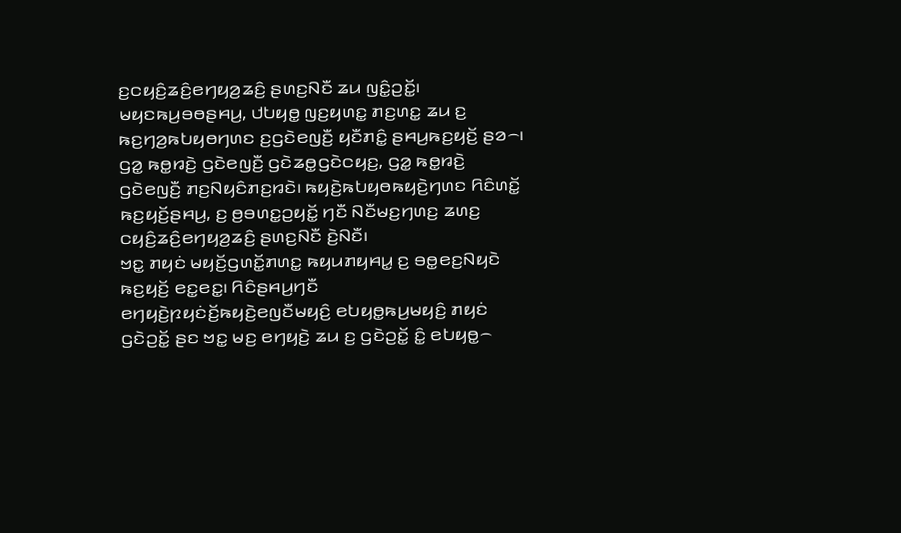ꤢ꤬ꤍꤟꤢꤨ꤬ꤘꤢꤨ꤬ꤕꤚꤟꤤ꤬ꤘꤢꤨ꤬ ꤔꤛꤢ꤬ꤡꤢꤪ ꤘꤣ ꤜꤢꤨ꤭ꤑꤢꤩ꤭꤯
ꤗꤟꤢꤒꤣ꤬ꤋꤥꤔꤌꤣ꤬, ꤓꤝꤟꤥ꤭ ꤜꤢ꤬ꤟꤛꤢ꤭ ꤊꤢ꤬ꤛꤢ꤭ ꤘꤣ ꤢ꤬ ꤒꤢ꤬ꤚꤤ꤬ꤒꤝꤟꤥꤚꤛꤢ ꤢ꤬ꤞꤢꤧꤕꤜꤢꤪ꤬ ꤟꤢꤪꤊꤢꤨ꤭ ꤔꤌꤣ꤬ꤒꤢ꤬ꤟꤢꤩ꤬ ꤔꤤ꤮꤯ ꤞꤤ꤭ ꤒꤥ꤭ꤙꤢꤧ꤬ ꤞꤢꤧꤕꤜꤢꤪ꤬ ꤞꤢꤧꤘꤥ꤭ꤞꤢꤧꤍꤟꤢ꤬, ꤞꤤ꤭ ꤒꤥ꤭ꤙꤢꤧ꤬ ꤞꤢꤧꤕꤜꤢꤪ꤬ ꤊꤢ꤬ꤡꤟꤢꤨꤊꤢ꤬ꤙꤢꤧ꤯ ꤒꤟꤢꤧ꤬ꤒꤝꤟꤥꤒꤟꤢꤧ꤬ꤚꤛꤢ ꤖꤢꤨꤛꤢꤩ꤭ ꤒꤢ꤬ꤟꤢꤩ꤬ꤔꤌꤣ꤬, ꤢ꤬ ꤥ꤬ꤋꤛꤢ꤭ꤑꤟꤢꤩ꤭ ꤚꤢꤪ ꤡꤢꤪꤗꤢ꤬ꤚꤛꤢ꤬ ꤘꤛꤢ꤬ ꤍꤟꤢꤨ꤬ꤘꤢꤨ꤬ꤕꤚꤟꤤ꤬ꤘꤢꤨ꤬ ꤔꤛꤢ꤬ꤡꤢꤪ ꤢꤧ꤬ꤡꤢꤪ꤯
ꤠꤢ꤭ ꤊꤟꤢꤦ ꤗꤟꤢꤩ꤬ꤞꤛꤢꤩ꤭ꤊꤛꤢ꤭ ꤒꤟꤣꤊꤟꤌꤣ꤭ ꤢ꤬ ꤋꤥ꤭ꤕꤢ꤬ꤡꤟꤢꤧ ꤒꤢ꤬ꤟꤢꤩ꤬ ꤕꤢ꤭ꤕꤢ꤭꤯ ꤖꤢꤨꤔꤌꤣ꤬ꤚꤢꤪ ꤕꤚꤟꤢꤧ꤬ꤐꤟꤢꤦꤢꤩ꤬ꤒꤟꤢꤧ꤬ꤕꤜꤢꤪꤗꤟꤢꤨ꤬ ꤕꤝꤟꤥ꤭ꤒꤣ꤬ꤗꤟꤢꤨ꤬ ꤊꤟꤢꤦ ꤞꤢꤧꤑꤢꤩ꤭ ꤔꤢ ꤠꤢ꤭ ꤗꤢ꤬ ꤕꤚꤟꤢꤧ꤬ ꤘꤣ ꤢ꤬ ꤞꤢꤧꤑꤢꤩ꤭ ꤢꤨ꤭ ꤕꤝꤟꤥ꤭꤮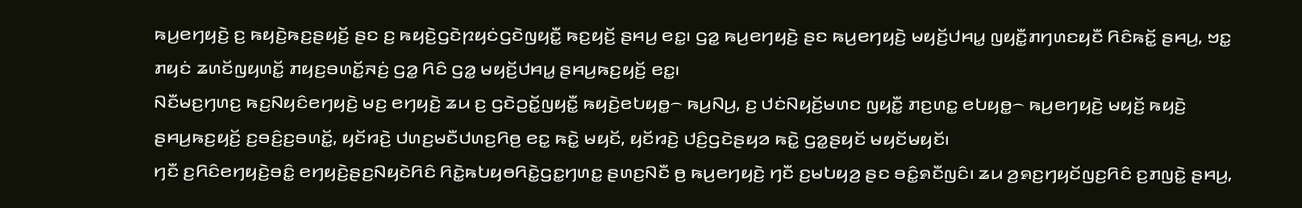ꤒꤣ꤬ꤕꤚꤟꤢꤧ꤬ ꤢ꤬ ꤒꤟꤢꤧ꤬ꤒꤢ꤬ꤔꤟꤢꤩ꤬ ꤔꤢ ꤢ꤬ ꤒꤟꤢꤧ꤬ꤞꤢꤧꤐꤟꤢꤦꤞꤢꤧꤜꤟꤢꤪ꤭ ꤒꤢ꤬ꤟꤢꤩ꤬ ꤔꤌꤣ꤬ ꤕꤢ꤭꤯ ꤞꤤ꤭ ꤒꤣ꤬ꤕꤚꤟꤢꤧ꤬ ꤔꤢ ꤒꤣ꤬ꤕꤚꤟꤢꤧ꤬ ꤗꤟꤢꤩ꤬ꤓꤌꤣ꤭ ꤜꤟꤢꤪ꤭ꤊꤚꤛꤢꤟꤢꤪ ꤖꤢꤨꤒꤢꤩ꤭ ꤔꤌꤣ꤬, ꤠꤢ꤭ ꤊꤟꤢꤦ ꤘꤛꤢꤩꤜꤟꤛꤢꤩ꤭ ꤊꤟꤢ꤬ꤋꤛꤢꤩ꤭ꤏꤢꤦ꤬ ꤞꤤ꤭ ꤖꤢꤨ ꤞꤤ꤭ ꤗꤟꤢꤩ꤬ꤓꤌꤣ꤭ ꤔꤌꤣ꤬ꤒꤢ꤬ꤟꤢꤩ꤬ ꤕꤢ꤭꤯
ꤡꤢꤪꤗꤢ꤬ꤚꤛꤢ꤬ ꤒꤢ꤬ꤡꤟꤢꤨꤕꤚꤟꤢꤧ꤬ ꤗꤢ꤬ ꤕꤚꤟꤢꤧ꤬ ꤘꤣ ꤢ꤬ ꤞꤢꤧꤑꤢꤩ꤭ꤜꤟꤢꤪ꤭ ꤒꤟꤢꤧ꤬ꤕꤝꤟꤥ꤭꤮ ꤒꤣ꤬ꤡꤣ꤬, ꤢ꤬ ꤓꤢꤦꤡꤟꤢꤩ꤬ꤗꤛꤢ ꤜꤟꤢꤪ꤭ ꤊꤢ꤬ꤛꤢ꤭ ꤕꤝꤟꤥ꤭꤮ ꤒꤣ꤬ꤕꤚꤟꤢꤧ꤬ ꤗꤟꤢꤩ꤬ ꤒꤟꤢꤧ꤬ ꤔꤌꤣ꤬ꤒꤢ꤬ꤟꤢꤩ꤬ ꤢ꤬ꤋꤢꤨ꤬ꤢ꤬ꤋꤛꤢꤩ꤭, ꤟꤢꤩꤙꤢꤧ꤬ ꤓꤛꤢ꤬ꤗꤢꤪꤓꤛꤢ꤬ꤖꤥ꤬ ꤕꤢ꤭ ꤒꤢꤧ꤭ ꤗꤟꤢꤩ, ꤟꤢꤩꤙꤢꤧ꤬ ꤓꤢꤨ꤬ꤞꤢꤧꤔꤟꤤ ꤒꤢꤧ꤭ ꤞꤤ꤭ꤔꤟꤢꤩ ꤗꤟꤢꤩꤗꤟꤢꤩ꤯
ꤚꤢꤪ ꤢ꤬ꤖꤢꤨꤕꤚꤟꤢꤧ꤬ꤋꤢꤨ꤭ ꤕꤚꤟꤢꤧ꤬ꤔꤢ꤬ꤡꤟꤢꤧꤖꤢꤨ ꤖꤢꤧ꤭ꤒꤝꤟꤥꤖꤢꤧ꤭ꤞꤢ꤭ꤚꤛꤢ꤭ ꤔꤛꤢ꤬ꤡꤢꤪ ꤥ꤬ ꤒꤣ꤬ꤕꤚꤟꤢꤧ꤬ ꤚꤢꤪ ꤢ꤬ꤗꤝꤟꤤ꤬ ꤔꤢ ꤋꤢꤨ꤭ꤎꤢꤪꤜꤢꤨ꤯ ꤘꤣ ꤤ꤬ꤎꤢ꤬ꤚꤟꤢꤩꤜꤢ꤬ꤖꤢꤨ ꤢ꤬ꤊꤜꤢꤧ꤭ ꤔꤌꤣ꤬,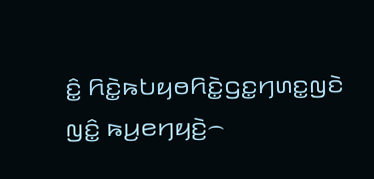ꤢꤨ꤭ ꤖꤢꤧ꤭ꤒꤝꤟꤥꤖꤢꤧ꤭ꤞꤢ꤭ꤚꤛꤢ꤭ꤜꤢꤧ ꤜꤢꤨ꤭ ꤒꤣ꤬ꤕꤚꤟꤢꤧ꤬꤮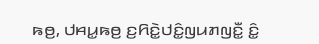ꤒꤥ꤬, ꤓꤌꤣ꤭ꤒꤥ꤬ ꤢ꤬ꤖꤢꤧ꤭ꤓꤢꤨ꤭ꤜꤣꤊꤜꤢꤪ꤭ ꤢꤨ꤭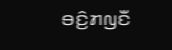ꤋꤢꤨ꤬ꤊꤜꤢꤪ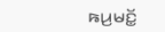ꤒꤣ꤬ꤗꤢꤩ꤭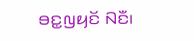ꤋꤢ꤭ꤜꤟꤢꤩ ꤡꤢꤪ꤯